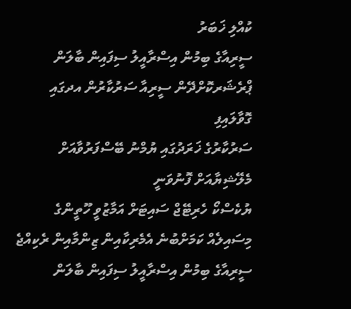ކުއްލި ޚަބަރު
ސީރިއާގެ ބިމުން އިސްރާއީލު ސިފައިން ބާލަން ޕްރެޝަރކޮށްދޭން ސީރިއާ ސަރުކާރުން އދގައި ގޮވާލައިފި
ސަރުކާރުގެ ޚަރަދުގައި ޔުމްނު ބޭސްފަރުވާއަށް މެލޭޝިޔާއަށް ފޮނުވަނީ
ޔުކެސްކޯ ހެރިޓޭޖް ސައިޓަށް އަމާޒުވީ ހޫތީންގެ މިސައިލެއް ކަމަށްބުނެ އެމެރިކާއިން ޒިންމާއިން ރެކިއްޖެ
ސީރިއާގެ ބިމުން އިސްރާއީލު ސިފައިން ބާލަން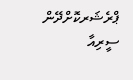ޕްރެޝަރކޮށްދޭން ސީރިއާ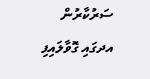ސަރުކާރުން އދގައި ގޮވާލައިފި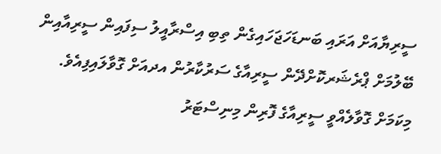ސީރިޔާއަށް އަރައި ބަނޑަހަޖަހައިގެން ތިބި އިސްރާއީލު ސިފައިން ސީރިއާއިން ބޭލުމަށް ޕްރެޝަރކޮށްދޭން ސީރިއާގެ ސަރުކާރުން އދއަށް ގޮވާލައިފިއެވެ.
މިކަމަށް ގޮވާލެއްވީ ސީރިއާގެ ފޮރިން މިނިސްޓަރު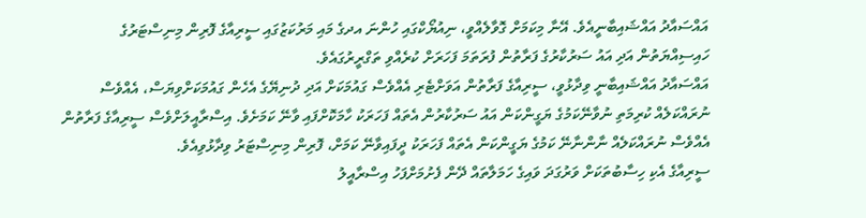އައްސައާދު އައްޝައިބާނީއެވެ. އޭނާ މިކަމަށް ގޮވާލެއްވީ، ނިއުޔޯކްގައި ހުންނަ އދގެ މައި މަރުކަޒުގައި ސީރިއާގެ ފޮރިން މިނިސްޓަރުގެ ހައިސިއްޔަތުން އަދި އައު ސަރުކާރުގެ ފަރާތުން ފުރަތަމަ ފަހަރަށް ކުރެއްވި ތަގްރީރުގައެވެ.
އައްސައާދު އައްޝައިބާނީ ވިދާޅުވީ، ސީރިއާގެ ފަރާތުން އަވަށްޓެރި އެއްވެސް ގައުމަކަށް އަދި ދުނިޔޭގެ އެހެން ގައުމަކަށްވިޔަސް، އެއްވެސް ނުރައްކަލެއް ކުރިމަތި ނުވާނޭކަމުގެ ޔަގީންކަން އައު ސަރުކާރުން އެތައް ފަހަރަކު ހާމަކޮށްފައި ވާނޭ ކަމަށެވެ. އިސްރާއީލަށްވެސް ސީރިއާގެ ފަރާތުން އެއްވެސް ނުރައްކަލެއް ނާންނާނޭ ކަމުގެ ޔަގީންކަން އެތައް ފަހަރަކު ދީފައިވާނޭ ކަމަށް، ފޮރިން މިނިސްޓަރު ވިދާޅުވިއެވެ.
ސީރިއާގެ އެކި ހިސާބުތަކަށް ވަރުގަދަ ވައިގެ ހަމަލާތައް ދޭން ފެށުމަށްފަހު އިސްރާއީލު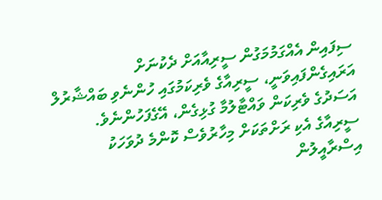ސިފައިން އެއްގަމުމަގުން ސީރިއާއަށް ދެކުނަށް އަރައިގެންފައިވަނީ، ސީރިއާގެ ވެރިކަމުގައި ހުންނެވި ބައްޝާރުލް އަސަދުގެ ވެރިކަން ވައްޓާލުމާ ގުޅިގެން، އޭގެފަހުންނެވެ.
ސީރިއާގެ އެކި ރަށްތަކަށް މިހާރުވެސް ކޮންމެ ދުވަހަކު އިސްރާއީލުން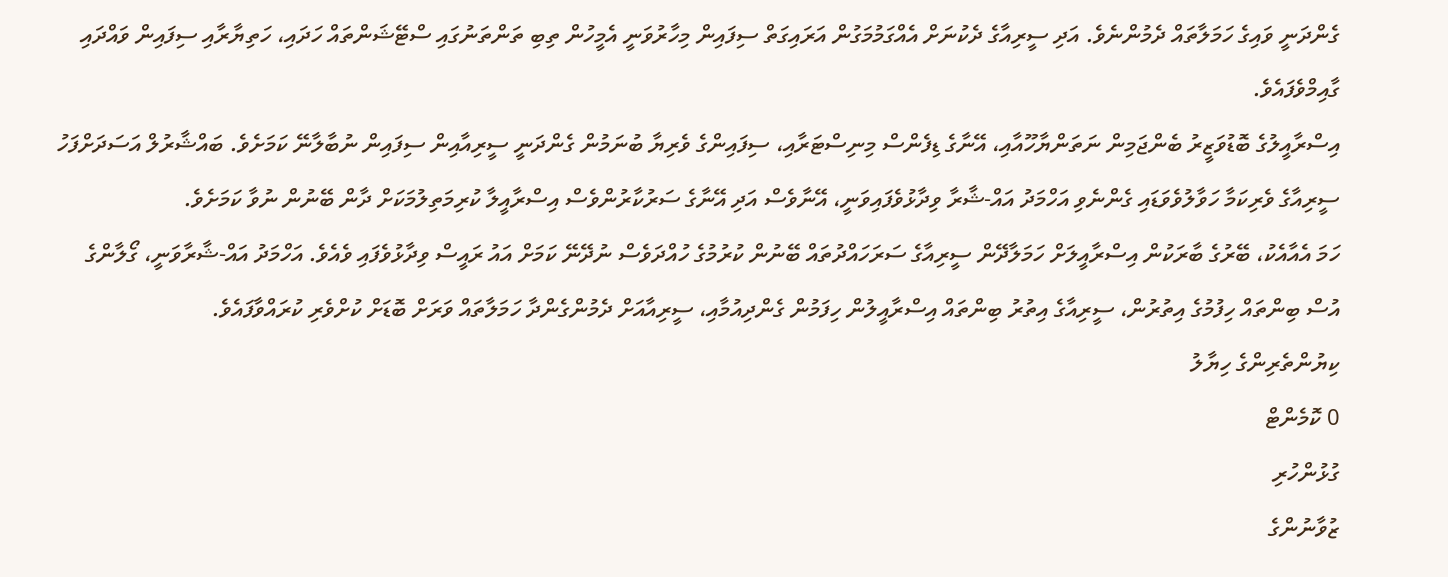ގެންދަނީ ވައިގެ ހަމަލާތައް ދެމުންނެވެ. އަދި ސީރިއާގެ ދެކުނަށް އެއްގަމުމަގުން އަރައިގަތް ސިފައިން މިހާރުވަނީ އެމީހުން ތިބި ތަންތަނުގައި ސްޓޭޝަންތައް ހަދައި، ހަތިޔާރާއި ސިފައިން ވައްދައި ގާއިމްވެފައެވެ.
އިސްރާއީލުގެ ބޮޑުވަޒީރު ބެންޖަމިން ނަތަންޔާހޫއާއި، އޭނާގެ ޑިފެންސް މިނިސްޓަރާއި، ސިފައިންގެ ވެރިޔާ ބުނަމުން ގެންދަނީ ސީރިއާއިން ސިފައިން ނުބާލާނޭ ކަމަށެވެ. ބައްޝާރުލް އަސަދަށްފަހު ސީރިއާގެ ވެރިކަމާ ހަވާލުވެވަޑައި ގެންނެވި އަހްމަދު އައް-ޝާރާ ވިދާޅުވެފައިވަނީ، އޭނާވެސް އަދި އޭނާގެ ސަރުކާރުންވެސް އިސްރާއީލާ ކުރިމަތިލުމަކަށް ދާން ބޭނުން ނުވާ ކަމަށެވެ.
ހަމަ އެއާއެކު، ބޭރުގެ ބާރަކުން އިސްރާއީލަށް ހަމަލާދޭން ސީރިއާގެ ސަރަހައްދުތައް ބޭނުން ކުރުމުގެ ހުއްދަވެސް ނުދޭނޭ ކަމަށް އައު ރައީސް ވިދާޅުވެފައި ވެއެވެ. އަހްމަދު އައް-ޝާރާވަނީ، ގޯލާންގެ އުސް ބިންތައް ހިފުމުގެ އިތުރުން، ސީރިއާގެ އިތުރު ބިންތައް އިސްރާއީލުން ހިފަމުން ގެންދިއުމާއި، ސީރިއާއަށް ދެމުންގެންދާ ހަމަލާތައް ވަރަށް ބޮޑަށް ކުށްވެރި ކުރައްވާފައެވެ.
ކިޔުންތެރިންގެ ހިޔާލު
0 ކޮމެންޓް
ގުޅުންހުރި
ޒުވާނުންގެ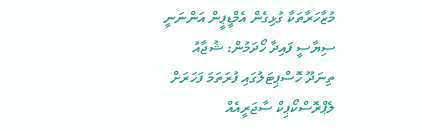މުޒާހަރާތަކާ ގުޅިގެން އެމްޑީޕީން އަންނަނީ ސިޔާސީ ފައިދާ ހޯދަމުން: ޝުޖާއު
ތިނަދޫ ހޮސްޕިޓަލުގައި ފުރަތަމަ ފަހަރަށް ލެޕްރޮސްކޯޕިކް ސާޖަރީއެއް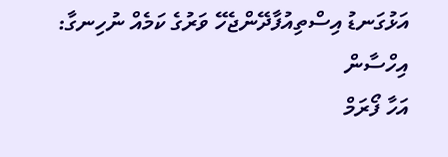އަޅުގަނޑު އިސްތިއުފާދޭންޖެހޭ ވަރުގެ ކަމެއް ނުހިނގާ: އިހްސާން
އަހާ ފޯރަމް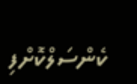ކެންސަލްކޮށްފި